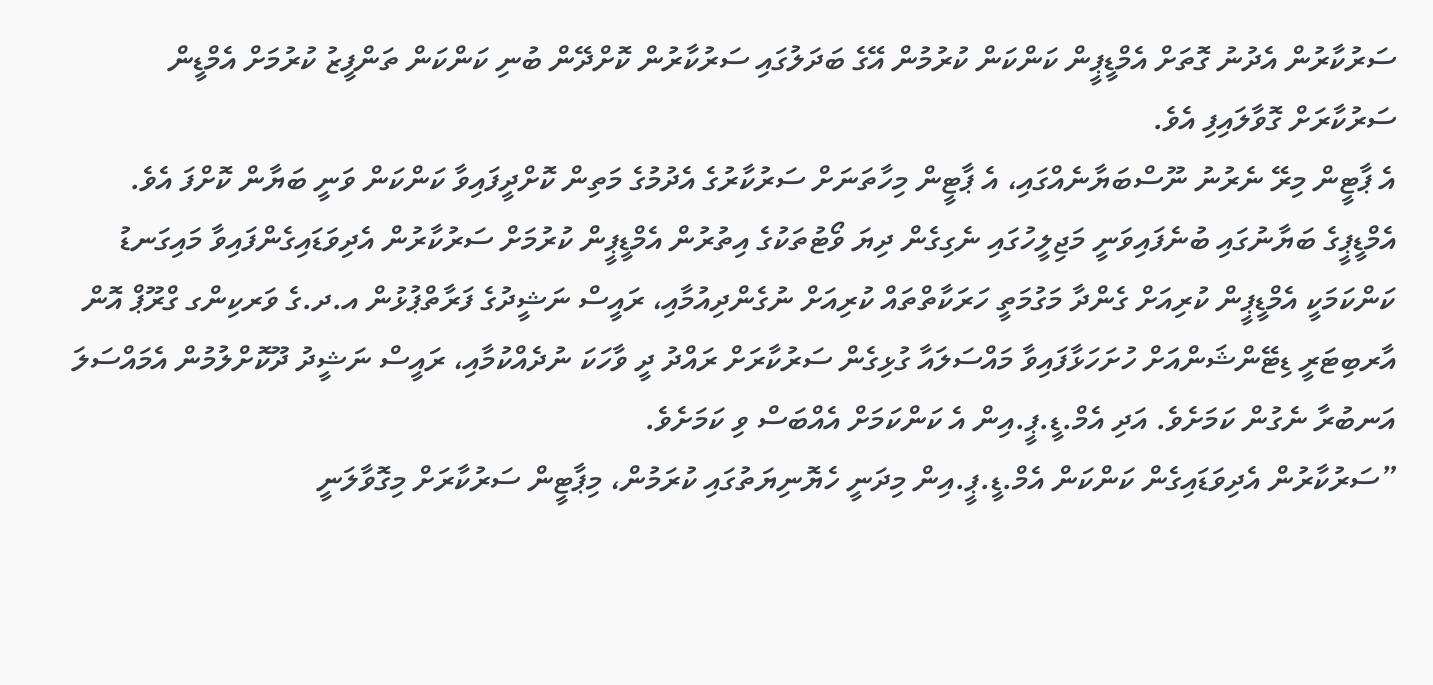ސަރުކާރުން އެދުނު ގޮތަށް އެމްޑީޕީން ކަންކަން ކުރުމުން އޭގެ ބަދަލުގައި ސަރުކާރުން ކޮށްދޭން ބުނި ކަންކަން ތަންފީޒު ކުރުމަށް އެމްޑީން ސަރުކާރަށް ގޮވާލައިފި އެވެ.
އެ ޕާޓީން މިރޭ ނެރުނު ނޫސްބަޔާނެއްގައި، އެ ޕާޓީން މިހާތަނަށް ސަރުކާރުގެ އެދުމުގެ މަތިން ކޮށްދީފައިވާ ކަންކަން ވަނީ ބަޔާން ކޮށްފަ އެވެ.
އެމްޑީޕީގެ ބަޔާނުގައި ބުނެފައިވަނީ މަޖިލީހުގައި ނެގިގެން ދިޔަ ވޯޓުތަކުގެ އިތުރުން އެމްޑީޕީން ކުރުމަށް ސަރުކާރުން އެދިވަޑައިގެންފައިވާ މައިގަނޑު ކަންކަމަކީ އެމްޑީޕީން ކުރިއަށް ގެންދާ މަގުމަތީ ހަރަކާތްތައް ކުރިއަށް ނުގެންދިއުމާއި، ރައީސް ނަޝީދުގެ ފަރާތްޕުޅުން އ.ދ.ގެ ވަރކިންގ ގްރޫޕް އޮން އާރބިޓަރީ ޑިޓޭންޝަންއަށް ހުށަހަޅާފައިވާ މައްސަލައާ ގުޅިގެން ސަރުކާރަށް ރައްދު ދީ ވާހަކަ ނުދެއްކުމާއި، ރައީސް ނަޝީދު ދޫކޮށްލުމުން އެމައްސަލަ އަނބުރާ ނެގުން ކަމަށެވެ. އަދި އެމް.ޑީ.ޕީ.އިން އެ ކަންކަމަށް އެއްބަސް ވި ކަމަށެވެ.
”ސަރުކާރުން އެދިވަޑައިގެން ކަންކަން އެމް.ޑީ.ޕީ.އިން މިދަނީ ހެޔޮނިޔަތުގައި ކުރަމުން، މިޕާޓީން ސަރުކާރަށް މިގޮވާލަނީ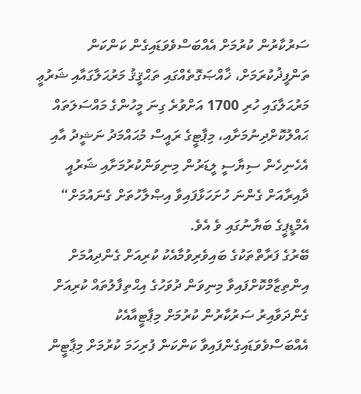ސަރުކާރުން ކުރުމަށް އެއްބަސްވެވަޑައިގެން ކަންކަން ތަންފީޛުކުރަމަށް، ޚާއްޞަގޮތެއްގައި ތަޙްޤީޤު މަރުޙަލާގައާއި ޝަރުޢީ މަރުޙަލާގައި ހުރި 1700 އަށްވުރެ ގިނަ މީހުންގެ މައްސަލަތައް ޙައްލުކޮށްދިނުމަށާއި، މިޕާޓީގެ ރައީސް މުޙައްމަދު ނަޝީދު އާއި އެހެނިހެން ސިޔާސީ ލީޑަރުން މިނިވަންކުރުމަށާއި ޝަރުއީ ދާއިރާއަށް ގެންނަ ހުށަހަޅާފައިވާ އިޞްލާހުތަށް ގެނައުމަށް“ އެމްޑީޕީގެ ބަޔާނުގައި ވެ އެވެ.
ބޭރުގެ ފަރާތްތަކުގެ ބައިވެރިވުމާއެކު ކުރިއަށް ގެންދިއުމަށް އިންތިޒާމްކޮށްފައިވާ މިނިވަން ދުވަހުގެ އިޙްތިފާލުތައް ކުރިއަށް ގެންދަވާއިރު ސަރުކާރުން ކުރުމަށް މިޕާޓީއާއެކު އެއްބަސްވެވަޑައިގެންފައިވާ ކަންކަން ފުރިހަމަ ކުރުމަށް މިޕާޓީން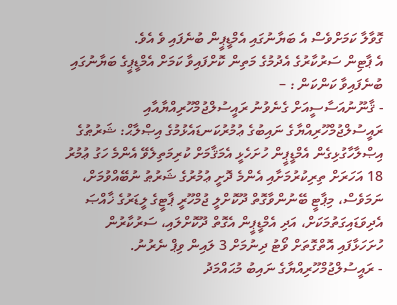ގޮވާލާ ކަމަށްވެސް އެ ބަޔާނުގައި އެމްޑީޕީން ބުނެފައި ވެ އެވެ.
އެ ޕާޓިން ސަރުކާރުގެ އެދުމުގެ މަތިން ކޮށްފައިވާ ކަމަށް އެމްޑީޕީގެ ބަޔާނުގައި ބުނެފައިވާ ކަންކަން : –
- ޤާނޫނުއަސާސީއަށް ގެނެވުނު ރައީސުލްޖުމްހޫރިއްޔާއާއި ރައީސުލްޖުމްހޫރިއްޔާގެ ނައިބުގެ ޢުމުރުކަނޑައެޅުމުގެ އިޞްލާޙް: ޝަރުޠުގެ އިޞްލާހާގުޅިގެން އެމްޑީޕީން ހުށަހެޅީ އެމަޤާމަށް ކުރިމަތިލެވޭ އެންމެ ހަގު ޢުމުރު 18 އަހަރަށް ތިރިކުރުމަށާއި އެންމެ ދޮށީ ޢުމުރުގެ ޝަރުޠު ނުބޭއްވުމަށް، ނަމަވެސް، މިޕާޓީ ބޭނުންވާގޮތް ދޫކޮށްލީ ޖުމްހޫރީ ޕާޓީގެ ލީޑަރުގެ ޚާއްޞަ އެދިވަޑައިގަތުމަކަށް، އަދި އެމްޑީޕީން އެގޮތް ދޫކޮށްލައި، ސަރުކާރުން ހުށަހަޅާފައި އޮތްގޮތަށް ވޯޓު ދިނުމަށް 3 ލައިން ވިޕް ނެރުނު.
- ރައީސުލްޖުމްހޫރިއްޔާގެ ނައިބު މުޙައްމަދު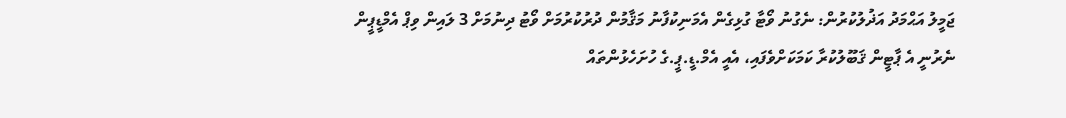ޖަމީލު އަޙްމަދު އަޛުލުކުރުން: ނެގުނު ވޯޓާ ގުޅިގެން އެމަނިކުފާނު މަޤާމުން ދުރުކުރުމަށް ވޯޓު ދިނުމަށް 3 ލައިން ވިޕް އެމްޑީޕީން ނެރުނީ އެ ޕާޓީން ޤަބޫލުކުރާ ކަމަކަށްވެފައި، އެއީ އެމް.ޑީ.ޕީ.ގެ ހުށަހެޅުންތައް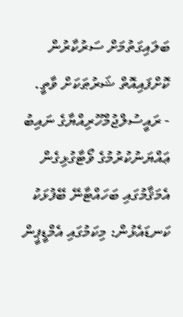ބަލައިގަތުމަށް ސަރުކާރުން ކޮށްފައިއޮތް ޝަރުޠަކަށް ވާތީ.
- ރައީސުލްޖުމްހޫރިއްޔާގެ ނައިބު ޢައްޔަނުކުރުމުގެ ވޯޓާގުޅިގެން އެމަޤާމުގައި ބަހައްޓާނޭ ބޭފުޅަކު ކަނޑައެޅުން: މިކަމުގައި އެމްޑީޕީން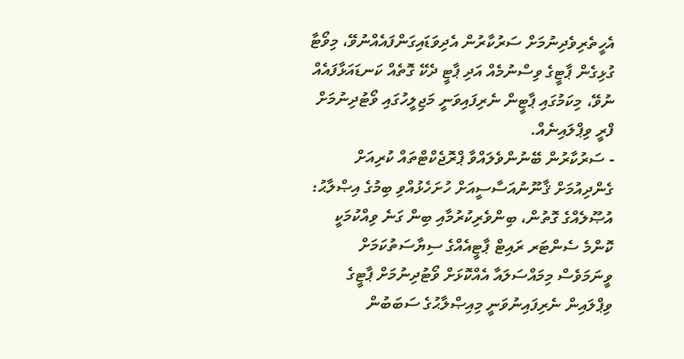އެހީތެރިވެދިނުމަށް ސަރުކާރުން އެދިވަޑައިގަންފައެއްނުވޭ، މިވޯޓާ ގުޅިގެން ޕާޓީގެ ވިސްނުމެއް އަދި ޕާޓީ ދެކޭ ގޮތެއް ކަނޑައަޅާފައެއް ނުވޭ، މިކަމުގައި ޕާޓީން ނެރިފައިވަނީ މަޖިލީހުގައި ވޯޓުދިނުމަށް ފްރީ ވިޕްލައިނެއް.
- ސަރުކާރުން ބޭނުންވެލައްވާ ޕްރޮޖެކްޓްތައް ކުރިއަށް ގެންދިއުމަށް ޤާނޫނުއަސާސީއަށް ހުށަހެޅުއްވި ބިމުގެ އިޞްލާޙު: އުޞޫލެއްގެ ގޮތުން، ބިންވެރިކުރުމާއި ބިން ގަނެ ވިއްކުމަކީ ކޮންމެ ސެންޓަރ ރައިޓް ޕާޓީއެއްގެ ސިޔާސަތުކަމަށް ވީނަމަވެސް މިމައްސަލައާ އެއްކޮޅަށް ވޯޓުދިނުމަށް ޕާޓީގެ ވިޕްލައިން ނެރިފައިނުވަނީ މިއިޞްލާޙުގެ ސަބަބުން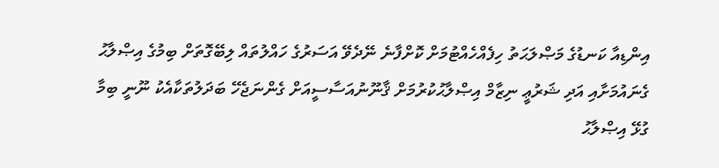އިންޑިއާ ކަނޑުގެ މަޞްލަޙަތު ހިފެއްހެއްޓުމަށް ކޮށްފާނެ ނޭދެވޭ އަސަރުގެ ހައްލުތައް ލިބޭގޮތަށް ބިމުގެ އިޞްލާޙު ގެނައުމަށާއި އަދި ޝަރުޢީ ނިޒާމް އިޞްލާޙުކުރުމަށް ޤާނޫނުއަސާސީއަށް ގެންނަޖެހޭ ބަދަލުތަކާއެކު ނޫނީ ބިމާ ގުޅޭ އިޞްލާޙު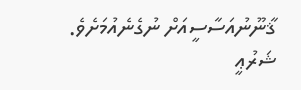ޤާނޫނުއަސާސީއަށް ނުގެނެއުމަށެވެ. ޝަރުޢީ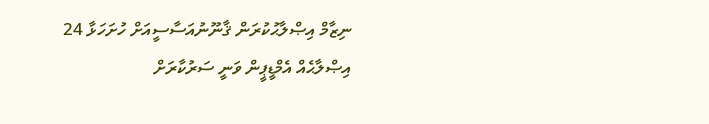ނިޒާމް އިޞްލާޙުކުރަން ޤާނޫނުއަސާސީއަށް ހުށަހަޅާ 24 އިޞްލާޙެއް އެމްޑީޕީން ވަނީ ސަރުކާރަށް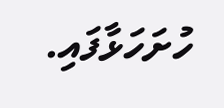ހުށަހަޅާފައި.